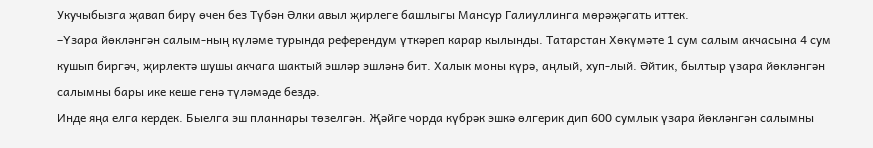Укучыбызга җавап бирү өчен без Түбән Әлки авыл җирлеге башлыгы Мансур Галиуллинга мөрәҗәгать иттек.
–Үзара йөкләнгән салым-ның күләме турында референдум үткәреп карар кылынды. Татарстан Хөкүмәте 1 сум салым акчасына 4 сум кушып биргәч, җирлектә шушы акчага шактый эшләр эшләнә бит. Халык моны күрә, аңлый, хуп-лый. Әйтик, былтыр үзара йөкләнгән салымны бары ике кеше генә түләмәде бездә.
Инде яңа елга кердек. Быелга эш планнары төзелгән. Җәйге чорда күбрәк эшкә өлгерик дип 600 сумлык үзара йөкләнгән салымны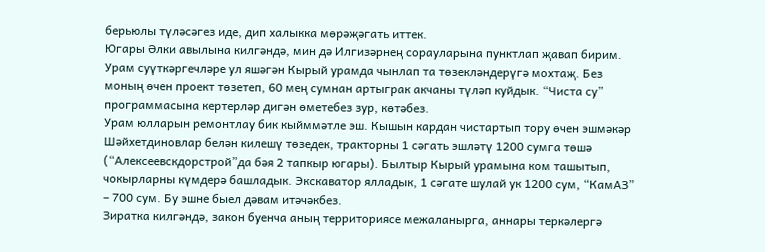берьюлы түләсәгез иде, дип халыкка мөрәҗәгать иттек.
Югары Әлки авылына килгәндә, мин дә Илгизәрнең сорауларына пунктлап җавап бирим. Урам суүткәргечләре ул яшәгән Кырый урамда чынлап та төзекләндерүгә мохтаҗ. Без моның өчен проект төзетеп, 60 мең сумнан артыграк акчаны түләп куйдык. “Чиста су” программасына кертерләр дигән өметебез зур, көтәбез.
Урам юлларын ремонтлау бик кыйммәтле эш. Кышын кардан чистартып тору өчен эшмәкәр Шәйхетдиновлар белән килешү төзедек, тракторны 1 сәгать эшләтү 1200 сумга төшә (“Алексеевскдорстрой”да бәя 2 тапкыр югары). Былтыр Кырый урамына ком ташытып, чокырларны күмдерә башладык. Экскаватор ялладык, 1 сәгате шулай ук 1200 сум, “КамАЗ” – 700 сум. Бу эшне быел дәвам итәчәкбез.
Зиратка килгәндә, закон буенча аның территориясе межаланырга, аннары теркәлергә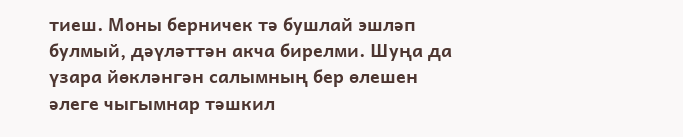тиеш. Моны берничек тә бушлай эшләп булмый, дәүләттән акча бирелми. Шуңа да үзара йөкләнгән салымның бер өлешен әлеге чыгымнар тәшкил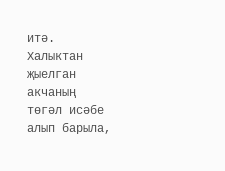итә. Халыктан җыелган акчаның төгәл исәбе алып барыла,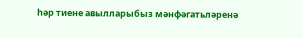һәр тиене авылларыбыз мәнфәгатьләренә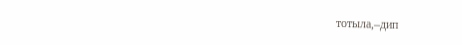тотыла,–дип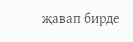җавап бирде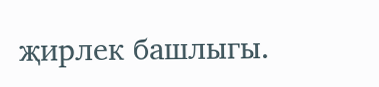җирлек башлыгы.